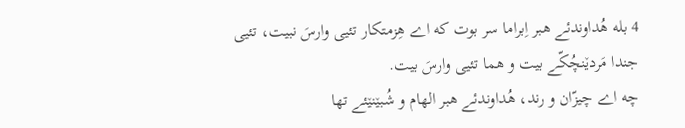4 بله هُداوندئے هبر اِبراما سر بوت که اے هِزمتکار تئیی وارسَ نبیت، تئیی جندا مَردێنچُکّے بیت و هما تئیی وارسَ بیت.
چه اے چیزّان و رند، هُداوندئے هبر الهام و شُبێنێئے تها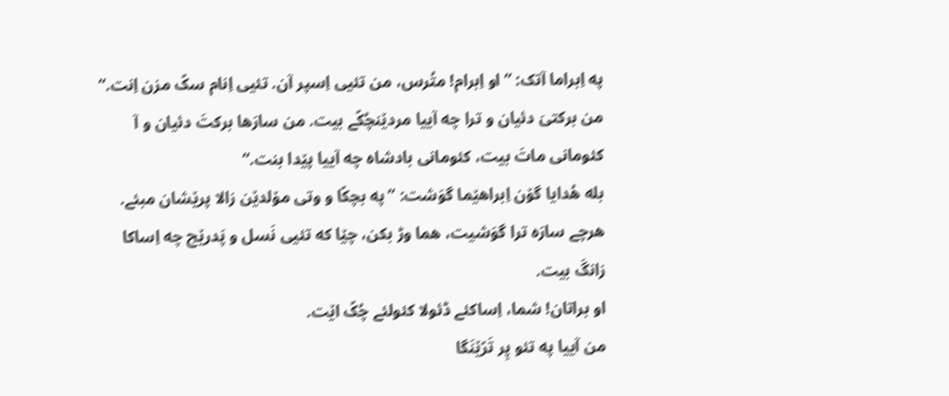په اِبراما آتک: ”او اِبرام! متُرس، من تئیی اِسپر آن. تئیی اِنام سکّ مزن اِنت.“
من برکتیَ دئیان و ترا چه آییا مردێنچُکّے بیت. من سارَها برکتَ دئیان و آ کئومانی ماتَ بیت، کئومانی بادشاه چه آییا پێدا بنت.“
بله هُدایا گۆن اِبراهێما گوَشت: ”په بچکّا و وتی مۆلدێن زالا پرێشان مبئے. هرچے سارَه ترا گوَشیت، هما وڑ بکن، چێا که تئیی نَسل و پَدرێچ چه اِساکا زانگَ بیت.
او براتان! شما، اِساکئے ڈئولا کئولئے چُکّ اێت.
من آییا په تئو پِر تَرّێنَگا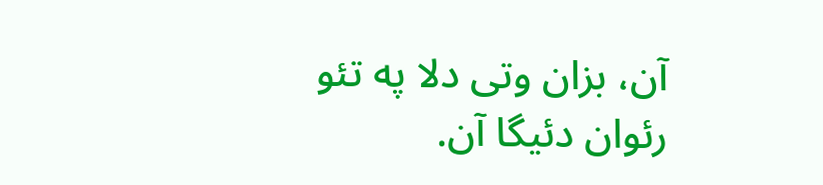آن، بزان وتی دلا په تئو رئوان دئیگا آن.